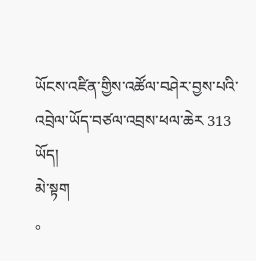ཡོངས་འཛིན་གྱིས་འཚོལ་བཤེར་བྱས་པའི་འབྲེལ་ཡོད་བཙལ་འབྲས་ཕལ་ཆེར 313 ཡོད།
མེ་སྟག
。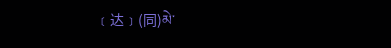﹝达﹞(同)མེ་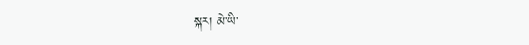སྐར། མེ་ཡི་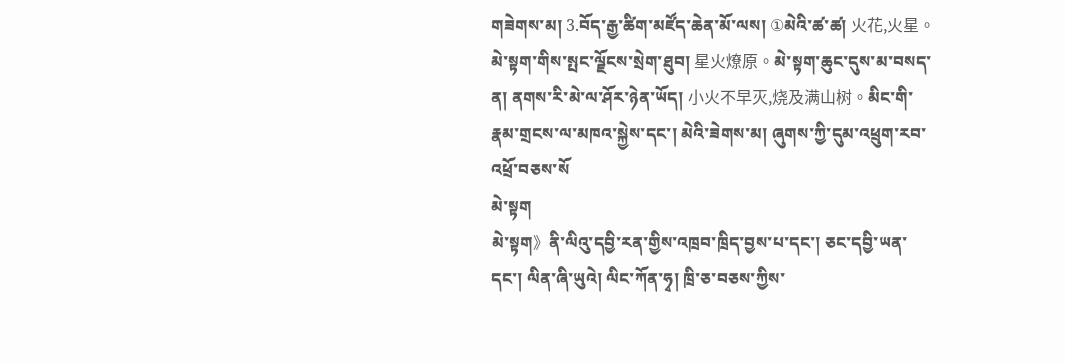གཟེགས་མ། 3.བོད་རྒྱ་ཚིག་མཛོད་ཆེན་མོ་ལས། ①མེའི་ཚ་ཚ། 火花,火星。མེ་སྟག་གིས་སྤང་ལྗོངས་སྲེག་ཐུབ། 星火燎原。མེ་སྟག་ཆུང་དུས་མ་བསད་ན། ནགས་རི་མེ་ལ་ཤོར་ཉེན་ཡོད། 小火不早灭,烧及满山树。མིང་གི་རྣམ་གྲངས་ལ་མཁའ་སྐྱེས་དང་། མེའི་ཟེགས་མ། ཞུགས་ཀྱི་དུམ་འཕྲུག་རབ་འཕྲོ་བཅས་སོ
མེ་སྟག
མེ་སྟག》ནི་ལིའུ་དབྱི་རན་གྱིས་འཁྲབ་ཁྲིད་བྱས་པ་དང་། ཅང་དབྱི་ཡན་དང་། ལིན་ཞི་ཡུའེ། ལིང་ཀོན་ཧྭ། ཁྲི་ཅ་བཅས་ཀྱིས་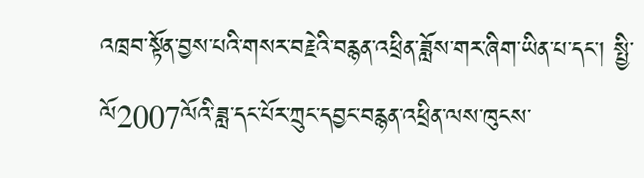འཁྲབ་སྟོན་བྱས་པའི་གསར་བརྗེའི་བརྙན་འཕྲིན་ཟློས་གར་ཞིག་ཡིན་པ་དང་། སྤྱི་ལོ2007ལོའི་ཟླ་དང་པོར་ཀྲུང་དབྱང་བརྙན་འཕྲིན་ལས་ཁུངས་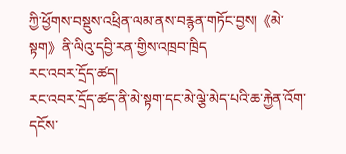ཀྱི་ཕྱོགས་བསྡུས་འཕྲིན་ལམ་ནས་བརྙན་གཏོང་བྱས།《མེ་སྟག》ནི་ལིའུ་དབྱི་རན་གྱིས་འཁྲབ་ཁྲིད
རང་འབར་དྲོད་ཚད།
རང་འབར་དྲོད་ཚད་ནི་མེ་སྟག་དང་མེ་ལྕེ་མེད་པའི་ཆ་རྐྱེན་འོག་དངོས་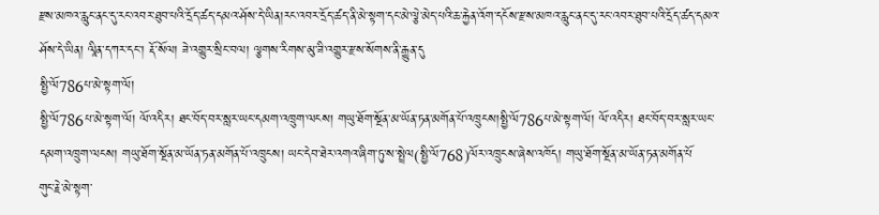རྫས་མཁའ་རླུང་ནང་དུ་རང་འབར་ཐུབ་པའི་དྲོད་ཚད་དམའ་ཤོས་དེ་ཡིན།རང་འབར་དྲོད་ཚད་ནི་མེ་སྟག་དང་མེ་ལྕེ་མེད་པའི་ཆ་རྐྱེན་འོག་དངོས་རྫས་མཁའ་རླུང་ནང་དུ་རང་འབར་ཐུབ་པའི་དྲོད་ཚད་དམའ་ཤོས་དེ་ཡིན། ལཱིན་དཀར་དང་། རྡོ་སོལ། ཟེ་འགྱུར་སྲིང་བལ། ལྕགས་རིགས་མུ་ཟི་འགྱུར་རྫས་སོགས་ནི་རྒྱུན་དུ
སྤྱི་ལོ786པ་མེ་སྟག་ལོ།
སྤྱི་ལོ786པ་མེ་སྟག་ལོ། ལོ་འདིར། ཐང་བོད་བར་སླར་ཡང་དམག་འཁྲུག་ལངས། གཡུ་ཐོག་སྔོན་མ་ཡོན་ཏན་མགོན་པོ་འཁྲུངས།སྤྱི་ལོ786པ་མེ་སྟག་ལོ། ལོ་འདིར། ཐང་བོད་བར་སླར་ཡང་དམག་འཁྲུག་ལངས། གཡུ་ཐོག་སྔོན་མ་ཡོན་ཏན་མགོན་པོ་འཁྲུངས། ཡང་དེབ་ཐེར་འགའ་ཞིག་ཏུ་ས་སྤྲེལ(སྤྱི་ལོ768)ལོར་འཁྲུངས་ཞེས་འཁོད། གཡུ་ཐོག་སྔོན་མ་ཡོན་ཏན་མགོན་པོ
གུང་རྗེ་མེ་སྟག་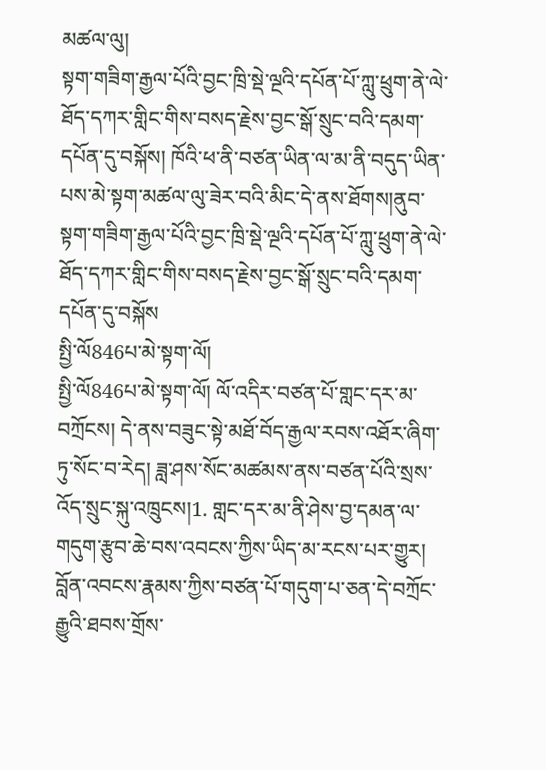མཚལ་ལུ།
སྟག་གཟིག་རྒྱལ་པོའི་བྱང་ཁྲི་སྡེ་ལྔའི་དཔོན་པོ་ཀླུ་ཕྲུག་ནེ་ལེ་ཐོད་དཀར་གླིང་གིས་བསད་རྗེས་བྱང་སྒོ་སྲུང་བའི་དམག་དཔོན་དུ་བསྐོས། ཁོའི་ཕ་ནི་བཙན་ཡིན་ལ་མ་ནི་བདུད་ཡིན་པས་མེ་སྟག་མཚལ་ལུ་ཟེར་བའི་མིང་དེ་ནས་ཐོགས།ནུབ་སྟག་གཟིག་རྒྱལ་པོའི་བྱང་ཁྲི་སྡེ་ལྔའི་དཔོན་པོ་ཀླུ་ཕྲུག་ནེ་ལེ་ཐོད་དཀར་གླིང་གིས་བསད་རྗེས་བྱང་སྒོ་སྲུང་བའི་དམག་དཔོན་དུ་བསྐོས
སྤྱི་ལོ846པ་མེ་སྟག་ལོ།
སྤྱི་ལོ846པ་མེ་སྟག་ལོ། ལོ་འདིར་བཙན་པོ་གླང་དར་མ་བཀྲོངས། དེ་ནས་བཟུང་སྟེ་མཐོ་བོད་རྒྱལ་རབས་འཐོར་ཞིག་ཏུ་སོང་བ་རེད། ཟླ་ཤས་སོང་མཚམས་ནས་བཙན་པོའི་སྲས་འོད་སྲུང་སྐུ་འཁྲུངས།1. གླང་དར་མ་ནི་ཤེས་བྱ་དམན་ལ་གདུག་རྩུབ་ཆེ་བས་འབངས་ཀྱིས་ཡིད་མ་རངས་པར་གྱུར། བློན་འབངས་རྣམས་ཀྱིས་བཙན་པོ་གདུག་པ་ཅན་དེ་བཀྲོང་རྒྱུའི་ཐབས་གྲོས་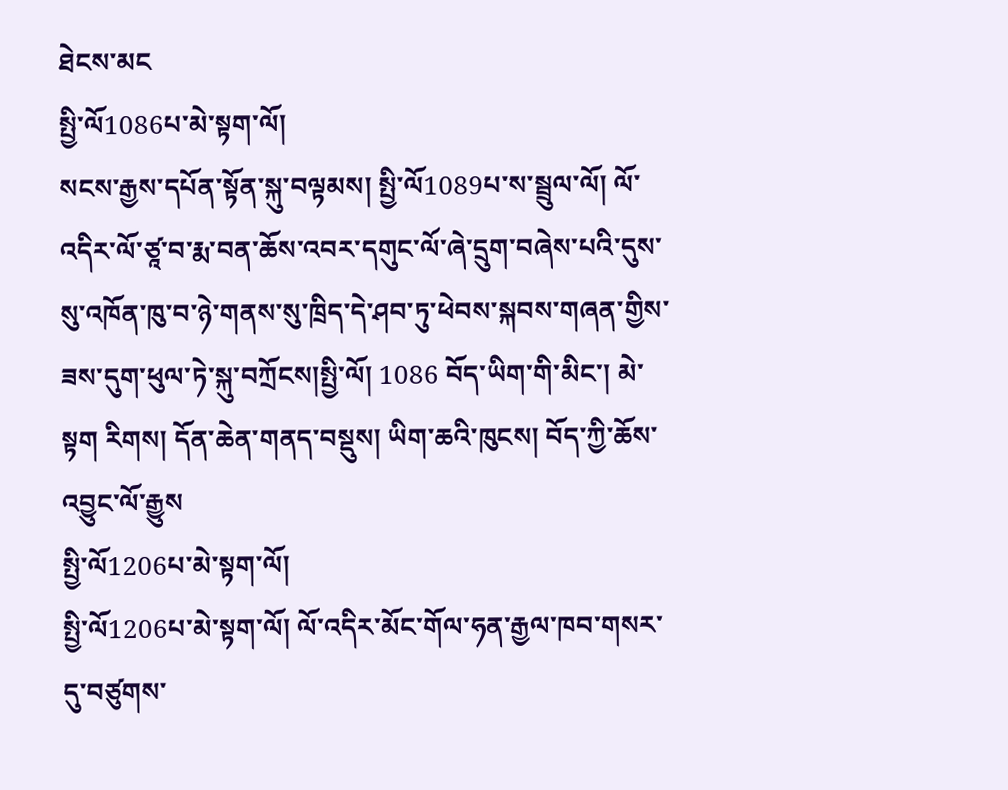ཐེངས་མང
སྤྱི་ལོ1086པ་མེ་སྟག་ལོ།
སངས་རྒྱས་དཔོན་སྟོན་སྐུ་བལྟམས། སྤྱི་ལོ1089པ་ས་སྦྲུལ་ལོ། ལོ་འདིར་ལོ་ཙཱ་བ་རྨ་བན་ཆོས་འབར་དགུང་ལོ་ཞེ་དྲུག་བཞེས་པའི་དུས་སུ་འཁོན་ཁུ་བ་ཉེ་གནས་སུ་ཁྲིད་དེ་ཤབ་ཏུ་ཕེབས་སྐབས་གཞན་གྱིས་ཟས་དུག་ཕུལ་ཏེ་སྐུ་བཀྲོངས།སྤྱི་ལོ། 1086 བོད་ཡིག་གི་མིང་། མེ་སྟག རིགས། དོན་ཆེན་གནད་བསྡུས། ཡིག་ཆའི་ཁུངས། བོད་ཀྱི་ཆོས་འབྱུང་ལོ་རྒྱུས
སྤྱི་ལོ1206པ་མེ་སྟག་ལོ།
སྤྱི་ལོ1206པ་མེ་སྟག་ལོ། ལོ་འདིར་མོང་གོལ་ཧན་རྒྱལ་ཁབ་གསར་དུ་བཙུགས་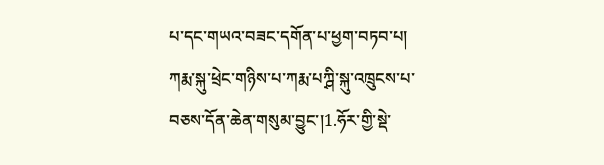པ་དང་གཡའ་བཟང་དགོན་པ་ཕྱག་བཏབ་པ། ཀརྨ་སྐུ་ཕྲེང་གཉིས་པ་ཀརྨ་པཀྴི་སྐུ་འཁྲུངས་པ་བཅས་དོན་ཆེན་གསུམ་བྱུང་།1.ཧོར་གྱི་སྡེ་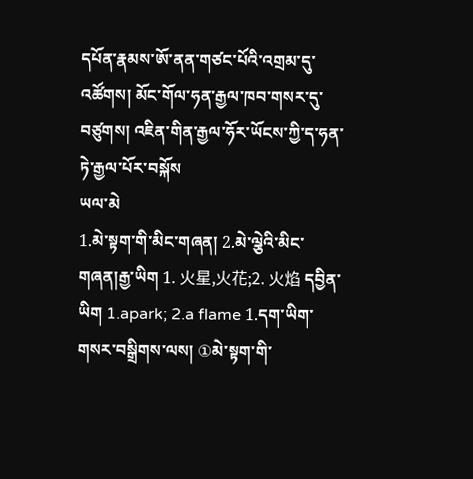དཔོན་རྣམས་ཨོ་ནན་གཙང་པོའི་འགྲམ་དུ་འཚོགས། མོང་གོལ་ཧན་རྒྱལ་ཁབ་གསར་དུ་བཙུགས། འཇིན་གིན་རྒྱལ་ཧོར་ཡོངས་ཀྱི་ད་ཧན་ཏེ་རྒྱལ་པོར་བསྐོས
ཡལ་མེ
1.མེ་སྟག་གི་མིང་གཞན། 2.མེ་ལྕེའི་མིང་གཞན།རྒྱ་ཡིག 1. 火星,火花;2. 火焰 དབྱིན་ཡིག 1.apark; 2.a flame 1.དག་ཡིག་གསར་བསྒྲིགས་ལས། ①མེ་སྟག་གི་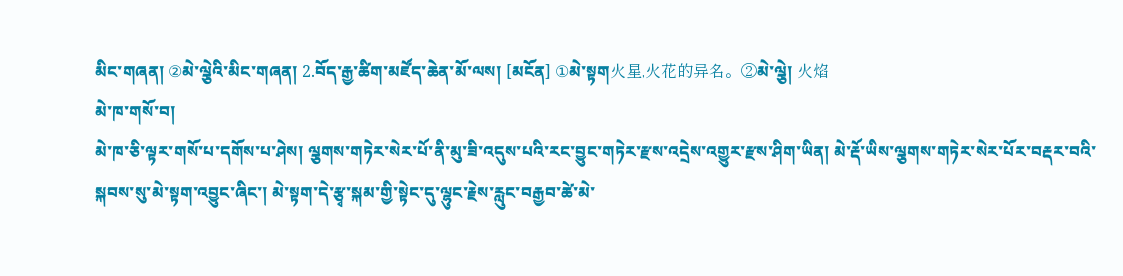མིང་གཞན། ②མེ་ལྕེའི་མིང་གཞན། 2.བོད་རྒྱ་ཚིག་མཛོད་ཆེན་མོ་ལས། [མངོན] ①མེ་སྟག火星,火花的异名。②མེ་ལྕེ། 火焰
མེ་ཁ་གསོ་བ།
མེ་ཁ་ཅི་ལྟར་གསོ་པ་དགོས་པ་ཤེས། ལྕགས་གཏེར་སེར་པོ་ནི་མུ་ཟི་འདུས་པའི་རང་བྱུང་གཏེར་རྫས་འདྲེས་འགྱུར་རྫས་ཤིག་ཡིན། མེ་རྡོ་ཡིས་ལྕགས་གཏེར་སེར་པོར་བརྡར་བའི་སྐབས་སུ་མེ་སྟག་འབྱུང་ཞིང་། མེ་སྟག་དེ་རྩྭ་སྐམ་གྱི་སྟེང་དུ་ལྷུང་རྗེས་རླུང་བརྒྱབ་ཚེ་མེ་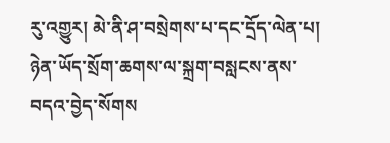རུ་འགྱུར། མེ་ནི་ཤ་བསྲེགས་པ་དང་དྲོད་ལེན་པ། ཉེན་ཡོད་སྲོག་ཆགས་ལ་སྐྲག་བསླངས་ནས་བདའ་བྱེད་སོགས